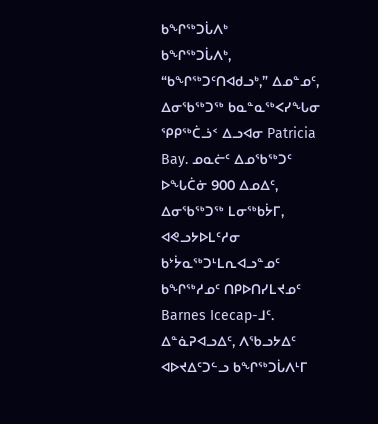ᑲᖏᖅᑐᒑᐱᒃ
ᑲᖏᖅᑐᒑᐱᒃ, “ᑲᖏᖅᑐᑦᑎᐊᑯᓗᒃ,” ᐃᓄᓐᓄᑦ, ᐃᓂᖃᖅᑐᖅ ᑲᓇᓐᓇᖅᐸᓯᖓᓂ ᕿᑭᖅᑖᓘᑉ ᐃᓗᐊᓂ Patricia Bay. ᓄᓇᓖᑦ ᐃᓄᖃᖅᑐᑦ ᐅᖓᑖᓃ 900 ᐃᓄᐃᑦ, ᐃᓂᖃᖅᑐᖅ ᒪᓂᖅᑲᔮᒥ, ᐊᕙᓗᔭᐅᒪᑦᓱᓂ ᑲᔾᔮᓇᖅᑐᒻᒪᕆᐊᓗᓐᓄᑦ ᑲᖏᖅᓱᓄᑦ ᑎᑭᐅᑎᓯᒪᔪᓄᑦ Barnes Icecap-ᒧᑦ. ᐃᓐᓈᕈᐊᓗᐃᑦ, ᐱᖃᓗᔭᐃᑦ ᐊᐅᔪᐃᑦᑐᓪᓗ ᑲᖏᖅᑐᒑᐱᒻᒥ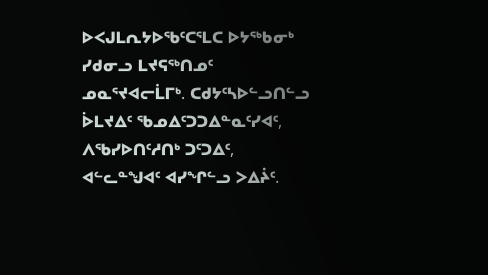ᐅᐸᒍᒪᕆᔭᐅᖃᑦᑕᕐᒪᑕ ᐅᔭᖅᑲᓂᒃ ᓯᑯᓂᓗ ᒪᔪᕋᖅᑎᓄᑦ ᓄᓇᕐᔪᐊᓕᒫᒥᒃ. ᑕᑯᔭᑦᓴᐅᓪᓗᑎᓪᓗ ᐆᒪᔪᐃᑦ ᖃᓄᐃᑦᑐᑐᐃᓐᓇᑦᓯᐊᑦ, ᐱᖃᓯᐅᑎᑦᓱᑎᒃ ᑐᑦᑐᐃᑦ, ᐊᓪᓚᓐᖑᐊᑦ ᐊᓯᖏᓪᓗ ᐳᐃᔩᑦ.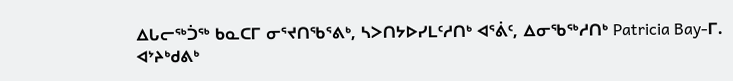ᐃᒐᓕᖅᑑᖅ ᑲᓇᑕᒥ ᓂᕐᔪᑎᖃᕐᕕᒃ, ᓴᐳᑎᔭᐅᓯᒪᑦᓱᑎᒃ ᐊᕐᕖᑦ, ᐃᓂᖃᖅᓱᑎᒃ Patricia Bay-ᒥ.
ᐊᔾᔨᒃᑯᕕᒃ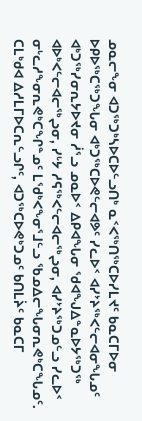ᓄᓇᓕᖕᓂ ᐊᑐᖅᑐᒃᓴᐅᑕᐅᓪᓗᑎᒃ ᓇᑉᐸᖅᑎᖅᑕᐅᓯᒪᔪᑦ ᑲᓇᑕᒥᐅᓂ ᐅᑭᐅᖅᑕᖅᑐᖓᓂ ᐊᒃᑐᖅᑕᐅᕙᓪᓕᐊᕗᑦ ᓯᓚᐅᑉ ᐊᓯᔾᔨᖅᐸᓪᓕᐊᓂᖓᓄᑦ ᐊᒃᑐᖅᓯᓂᕆᔭᐅᔪᓂ ᓲᕐᓗ ᓄᓇᐅᑉ ᐃᑭᐊᖓᓂ ᖁᐊᖑᐃᓐᓇᐅᔭᖅᑐᖅ  ᐊᐅᒃᐸᓪᓕᐊᓕᖅᖢᓂ, ᓯᒡᔭ ᓱᕋᖅᐸᓪᓕᐊᓕᖅᖢᓂ, ᐊᓯᔾᔨᖅᑐᓄᓪᓗ ᓯᓚᐅᑉ ᓂᒡᓚᓱᖕᓂᕆᕙᒃᑕᖏᓐᓄᑦ ᒪᖁᒃᐸᖕᓂᕐᒧᓪᓗ ᖃᓄᐃᓕᖓᓂᕆᕙᒃᑕᖓᓄᑦ.  ᑕᒪᒃᑯᐊ ᐃᓱᒪᒥᐅᑕᕆᓪᓗᒋᑦ, ᐊᑐᖅᑕᐅᕙᒃᑐᓄᑦ ᑲᑎᒪᔩᑦ ᑲᓇᑕᒥ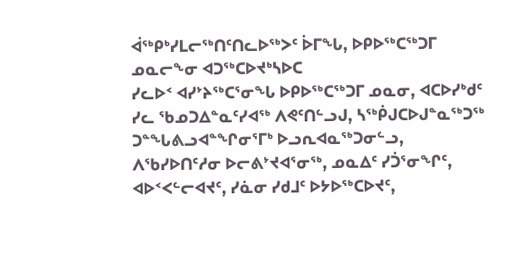ᐋᖅᑭᒃᓯᒪᓕᖅᑎᑦᑎᓚᐅᖅᐳᑦ ᐆᒥᖓ, ᐅᑭᐅᖅᑕᖅᑐᒥ ᓄᓇᓕᖕᓂ ᐊᑐᖅᑕᐅᔪᒃᓴᐅᑕ
ᓯᓚᐅᑉ ᐊᓯᔾᔨᖅᑕᕐᓂᖓ ᐅᑭᐅᖅᑕᖅᑐᒥ ᓄᓇᓂ, ᐊᑕᐅᓯᒃᑯᑦ ᓯᓚ ᖃᓄᑐᐃᓐᓇᑦᓯᐊᖅ ᐱᕙᑦᑎᓪᓗᒍ, ᓴᖅᑮᒍᑕᐅᒍᓐᓇᖅᑐᖅ ᑐᓐᖓᕕᓗᐊᓐᖏᓂᕐᒥᒃ ᐅᓗᕆᐊᓇᖅᑐᓂᓪᓗ, ᐱᖃᓯᐅᑎᑦᓱᓂ ᐅᓕᕕᔾᔪᐊᕐᓂᖅ, ᓄᓇᐃᑦ ᓯᑑᕐᓂᖏᑦ, ᐊᐅᑉᐸᓪᓕᐊᔪᑦ, ᓯᓈᓂ ᓯᑯᒧᑦ ᐅᔭᐅᖅᑕᐅᔪᑦ,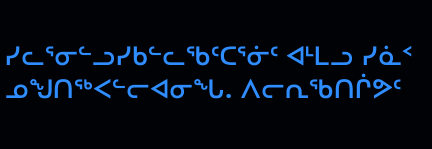ᓯᓚᕐᓂᓪᓗᓯᑲᓪᓚᖃᑦᑕᕐᓃᑦ ᐊᒻᒪᓗ ᓯᓈᑉ ᓄᖑᑎᖅᐸᓪᓕᐊᓂᖓ. ᐱᓕᕆᖃᑎᒌᕗᑦ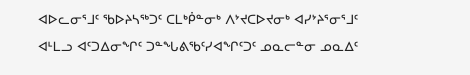ᐊᐅᓚᓂᕐᒧᑦ ᖃᐅᔨᓴᖅᑐᑦ ᑕᒪᒃᑮᓐᓂᒃ ᐱᔾᔪᑕᐅᔪᓂᒃ ᐊᓯᔾᔨᕐᓂᕐᒧᑦ ᐊᒻᒪᓗ ᐊᑦᑐᐃᓂᖏᑦ ᑐᓐᖓᕕᖃᑦᓯᐊᖏᑦᑐᑦ ᓄᓇᓕᓐᓂ ᓄᓇᐃᑦ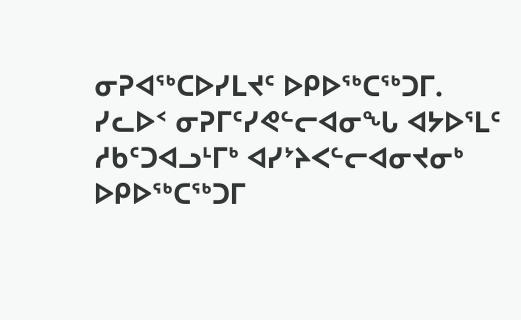ᓂᕈᐊᖅᑕᐅᓯᒪᔪᑦ ᐅᑭᐅᖅᑕᖅᑐᒥ.
ᓯᓚᐅᑉ ᓂᕈᒥᑦᓯᕙᓪᓕᐊᓂᖓ ᐊᔭᐅᕐᒪᑦ ᓱᑲᑦᑐᐊᓗᒻᒥᒃ ᐊᓯᔾᔨᐸᓪᓕᐊᓂᔪᓂᒃ ᐅᑭᐅᖅᑕᖅᑐᒥ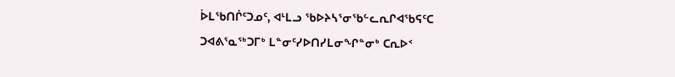ᐆᒪᖃᑎᒌᑦᑐᓄᑦ, ᐊᒻᒪᓗ ᖃᐅᔨᓴᕐᓂᖃᓪᓚᕆᒋᐊᖃᕋᑦᑕ ᑐᐊᕕᕐᓇᖅᑐᒥᒃ ᒪᓐᓂᑦᓯᐅᑎᓯᒪᓂᖏᓐᓂᒃ ᑕᕆᐅᑉ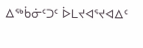ᐃᖅᑳᓃᑦᑐᑦ ᐆᒪᔪᐊᕐᔪᐊᐃᑦ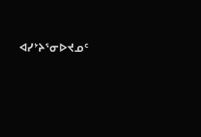ᐊᓯᔾᔨᕐᓂᐅᔪᓄᑦ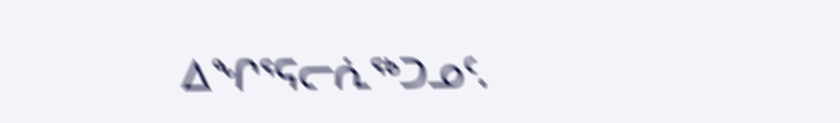ᐃᖏᕐᕋᓕᕇᖅᑐᓄᑦ.